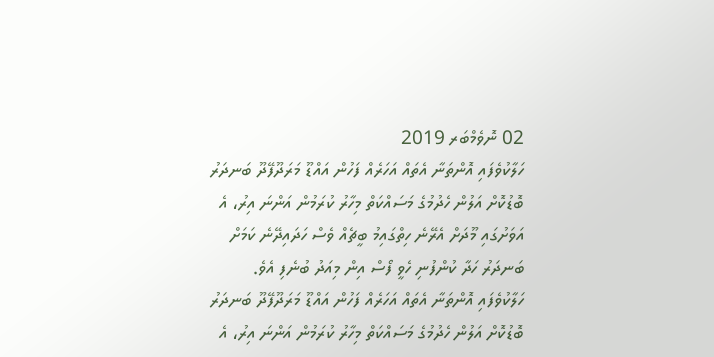02 ނޮވެމްބަރ 2019
ހަލާކުވެފައި އޮންތަނާ އެތައް އަހަރެއް ފަހުން އައްޑޫ މަރަދޫފޭދޫ ބަނދަރު ބޮޑުކޮށް އަލުން ހެދުމުގެ މަސައްކަތް މިހާރު ކުރަމުން އަންނަ އިރު، އެ އަވަށުގައި މޫދަށް އެރޭނެ ހިތްގައިމު ބީޗެއް ވެސް ހަދައިދޭނެ ކަމަށް ބަނދަރު ހަދާ ކުންފުނި ހެވީ ފޯސް އިން މިއަދު ބުނެފި އެވެ.
ހަލާކުވެފައި އޮންތަނާ އެތައް އަހަރެއް ފަހުން އައްޑޫ މަރަދޫފޭދޫ ބަނދަރު ބޮޑުކޮށް އަލުން ހެދުމުގެ މަސައްކަތް މިހާރު ކުރަމުން އަންނަ އިރު، އެ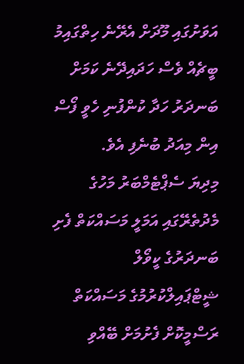އަވަށުގައި މޫދަށް އެރޭނެ ހިތްގައިމު ބީޗެއް ވެސް ހަދައިދޭނެ ކަމަށް ބަނދަރު ހަދާ ކުންފުނި ހެވީ ފޯސް އިން މިއަދު ބުނެފި އެވެ.
މިދިޔަ ސެޕްޓެމްބަރު މަހުގެ މެދުތެރޭގައި އަމަލީ މަސައްކަތް ފެށި ބަނދަރުގެ ކީވޯލް ޝީޓްޕައިލްކުރުމުގެ މަސައްކަތް ރަސްމީކޮށް ފެށުމަށް ބޭއްވި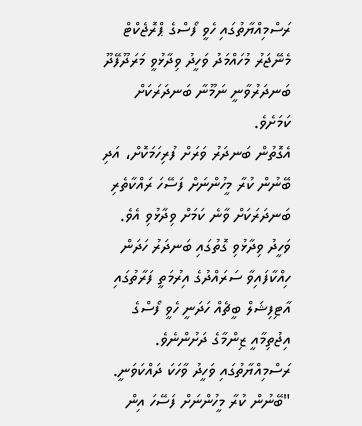ރަސްމިއްޔާތުގައި ހެވީ ފޯސްގެ ޕްރޮޖެކްޓް މެނޭޖަރު މުހައްމަދު ވަހީދު ވިދާޅުވީ މަރަދޫފޭދޫ ބަނދަރުވާނީ ނަމޫނާ ބަނދަރަކަށް ކަމަށެވެ.
އެގޮތުން ބަނދަރު ވަރަށް ފުރިހަމަކޮށް، އަދި ބޭނުން ކުރާ މީހުންނަށް ފަސޭހަ ރައްކާތެރި ބަނދަރަކަށް ވާނެ ކަމަށް ވިދާޅުވި އެވެ.
ވަހީދު ވިދާޅުވި ގޮތުގައި ބަނދަރު ހަދަން ހިއްކާފައިވާ ސަރައްދުގެ އިރުމަތީ ފަރާތުގައި އާޓިފިޝަލް ބީޗެއް ހަދަނީ ހެވީ ފޯސްގެ އިޖުތިމާއީ ޒިންމާގެ ދަށުންނެވެ.
ރަސްމިއްޔާތުގައި ވަހީދު ވާހަކަ ދައްކަވަނީ.
"ބޭނުން ކުރާ މީހުންނަށް ފަސޭހަ އިން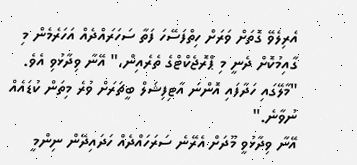އެރިލެވޭ ގޮތަށް ވަރަށް ހިތްފަސޭހަ ފަތާ ސަހަރައްދެއް އަހަރެމެން މި ގާއިމުކޮށް ދެނީ މި ޕްރޮޖެކްޓްގެ ތެރެއިން،" އޭނާ ވިދާޅުވި އެވެ. "މާލޭގައި ހަދާފައި އޮންނަ އާޓިފިޝަލް ބީޗަރަށް ވުރެ މިތަން ކުޑައެއް ނުވާނެ."
އޭނާ ވިދާޅުވީ މޫދަށް އެރޭނެ ސަރަހައްދެއް ހަދައިދޭން ނިންމީ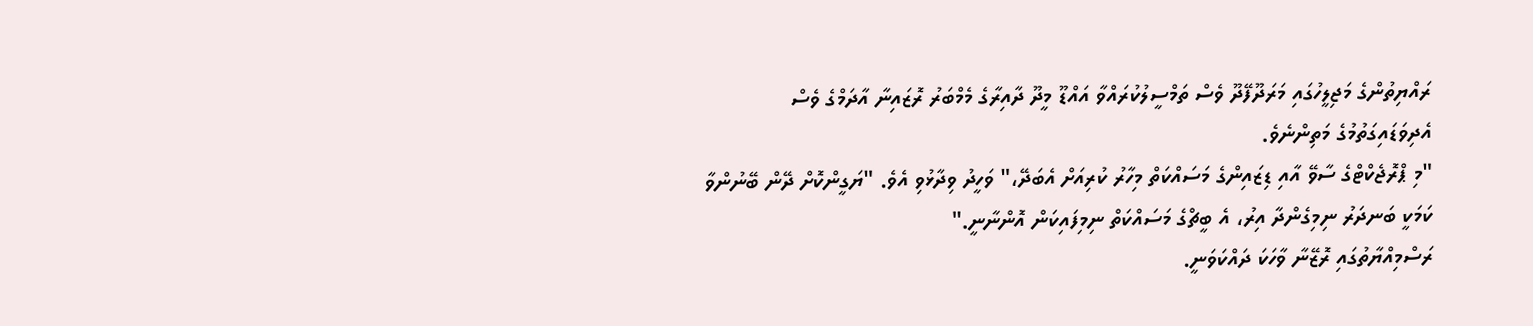ރައްޔިތުންގެ މަޖިލީހުގައި މަރަދޫފޭދޫ ވެސް ތަމްސީލުކުރައްވާ އައްޑޫ މީދޫ ދާއިރާގެ މެމްބަރު ރޮޒައިނާ އާދަމްގެ ވެސް އެދިވަޑައިގަތުމުގެ މަތިންނެވެ.
"މި ޕްރޮޖެކްޓްގެ ސާވޭ އާއި ޑިޒައިންގެ މަސައްކަތް މިހާރު ކުރިއަށް އެބަދޭ،" ވަހީދު ވިދާޅުވި އެވެ. "ޔަގީންކޮށް ދޭން ބޭނުންވާ ކަމަކީ ބަނދަރު ނިމިގެންދާ އިރު، އެ ބީޗްގެ މަސައްކަތް ނިމިފައިކަން އޮންނާނީ."
ރަސްމިއްޔާތުގައި ރޮޒޭނާ ވާހަކަ ދައްކަވަނީ.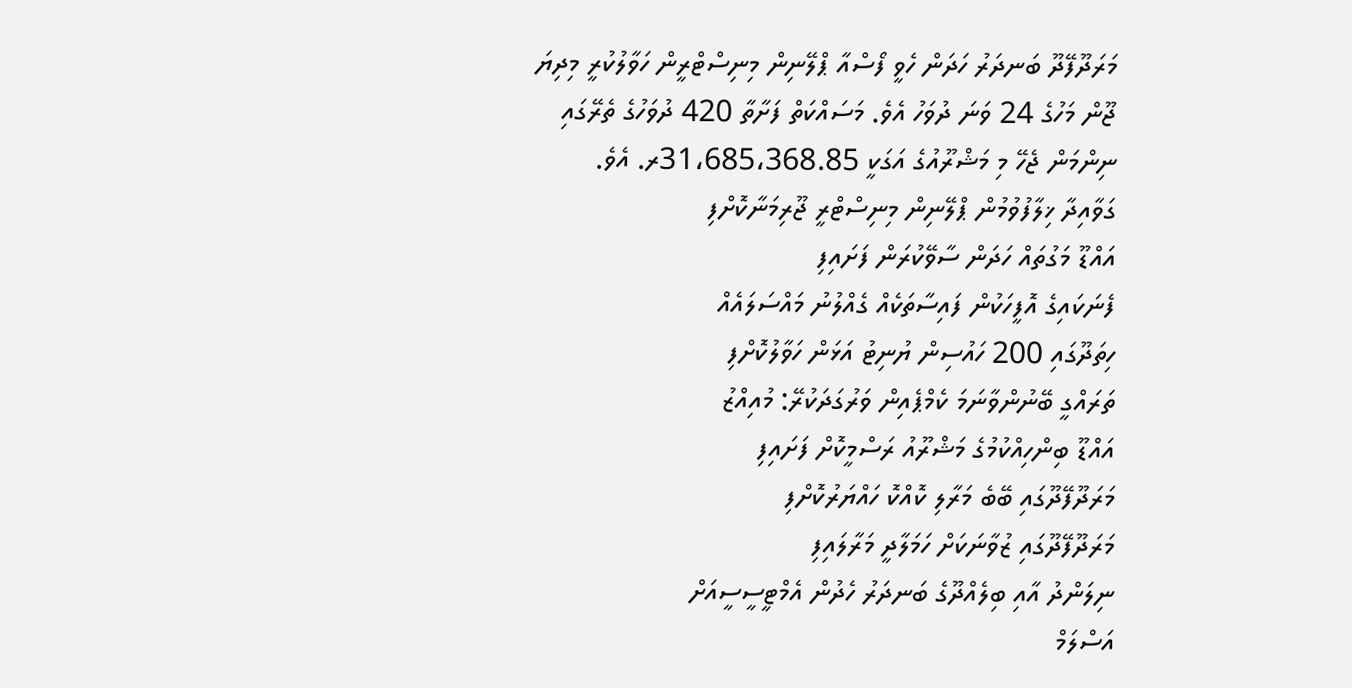މަރަދޫފޭދޫ ބަނދަރު ހަދަން ހެވީ ފޯސްއާ ޕްލޭނިން މިނިސްޓްރީން ހަވާލުކުރީ މިދިޔަ ޖޫން މަހުގެ 24 ވަނަ ދުވަހު އެވެ. މަސައްކަތް ފަށާތާ 420 ދުވަހުގެ ތެރޭގައި ނިންމަން ޖެހޭ މި މަޝްރޫއުގެ އަގަކީ 31،685،368.85ރ. އެވެ.
ގަވާއިދާ ޚިލާފުވުމުން ޕްލޭނިން މިނިސްޓްރީ ޖޫރިމަނާކޮށްފި
އައްޑޫ މަގުތައް ހަދަން ސާވޭކުރަން ފަށައިފި
ފެނަކައިގެ އޮފީހަކުން ފައިސާތަކެއް ގެއްލުނު މައްސަލައެއް
ހިތަދޫގައި 200 ހައުސިން ޔުނިޓު އަޅަން ހަވާލުކޮށްފި
ތަރައްގީ ބޭނުންވާނަމަ ކެމްޕެއިން ވަރުގަދަކުރޭ: މުއިއްޒު
އައްޑޫ ބިންހިއްކުމުގެ މަޝްރޫއު ރަސްމީކޮށް ފަށައިފި
މަރަދޫފޭދޫގައި ބޭބެ މަރާލި ކޮއްކޮ ހައްޔަރުކޮށްފި
މަރަދޫފޭދޫގައި ޒުވާނަކަށް ހަމަލާދީ މަރާލައިފި
ނިލަންދު އާއި ބިލެއްދޫގެ ބަނދަރު ހެދުން އެމްޓީސީސީއަށް
އަސްލަމް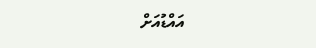އައްޑުއަށް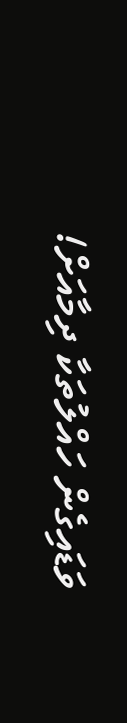ވަޑައިގެން ހައްލުތަކާ ދިމާއަށް!